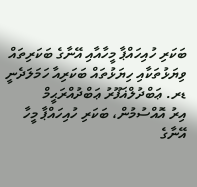ބަކަރި ހުއިހައްޕާ މީހާއާއި އޭނާގެ ބަކަރިތައް
ވިޔަޅުތަކާއި ހިޔަޅުތައް ބަކަރިއާ ހަމަލަދެނީ
ޑރ. ޢަބްދުލްޣަފޫރު ޢަބްދުއްރަޙީމް
އިރު އޮއްސުމުން، ބަކަރި ހުއިހައްޕާ މީހާ އޭނާގެ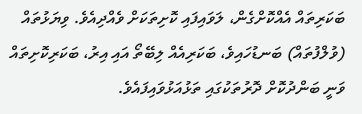ބަކަރިތައް އެއްކޮށްގެން، ލަވައިފައި ކޮށިތަކަށް ވެއްދިއެވެ. ވިޔަޅުތައް (ވުލްފުތައް) ބަނޑުހައިވެ، ބަކަރިއެއް ލިބޭތޯ އައި އިރު، ބަކަރިކޮށިތައް ވަނީ ބަންދުކޮށް ދޮރުތަކުގައި ތަޅުއަޅުވައިފައެވެ.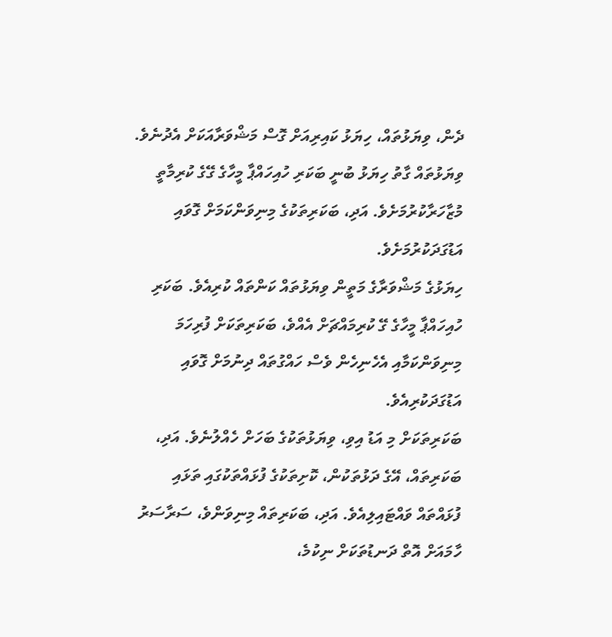ދެން، ވިޔަޅުތައް، ހިޔަޅު ކައިރިއަށް ގޮސް މަޝްވަރާއަކަށް އެދުނެވެ. ވިޔަޅުތައް ގާތު ހިޔަޅު ބުނީ ބަކަރި ހުއިހައްޕާ މީހާގެ ގޭގެ ކުރިމާތީ މުޒާހަރާކުރުމަށެވެ. އަދި، ބަކަރިތަކުގެ މިނިވަންކަމަށް ގޮވައި އަޑުގަދަކުރުމަށެވެ.
ހިޔަޅުގެ މަޝްވަރާގެ މަތީން ވިޔަޅުތައް ކަންތައް ކުރިއެވެ. ބަކަރި ހުއިހައްޕާ މީހާގެ ގޭ ކުރިމައްޗަށް އެއްވެ، ބަކަރިތަކަށް ފުރިހަމަ މިނިވަންކަމާއި އެހެނިހެން ވެސް ހައްގުތައް ދިނުމަށް ގޮވައި އަޑުގަދަކުރިއެވެ.
ބަކަރިތަކަށް މި އަޑު އިވި، ވިޔަޅުތަކުގެ ބަހަށް ހެއްލުނެވެ. އަދި، ބަކަރިތައް، އޭގެ ދަޅުތަކުން، ކޮށިތަކުގެ ފުޅައްތަކުގައި ތަޅައި ފުޅައްތައް ވައްޓައިލިއެވެ. އަދި، ބަކަރިތައް މިނިވަންވެ، ސަރާސަރު ހާމައަށް އޮތް ދަނޑުތަކަށް ނިކުމެ،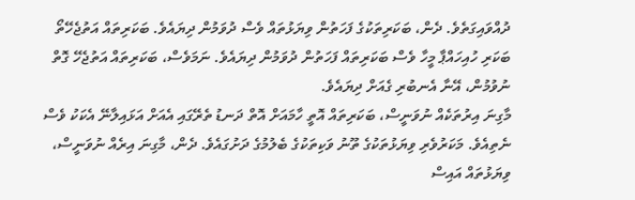ދުއްވައިގަތެވެ. ދެން، ބަކަރިތަކުގެ ފަހަތުން ވިޔަޅުތައް ވެސް ދުވަމުން ދިޔައެވެ. ބަކަރިތައް އަތުޖެހޭތޯ ބަކަރި ހުއިހައްޕާ މީހާ ވެސް ބަކަރިތައް ފަހަތުން ދުވަމުން ދިޔައެވެ. ނަމަވެސް، ބަކަރިތައް އަތުޖެހޭ ގޮތް ނުވުމުން، އޭނާ އެނބުރި ގެއަށް ދިޔައެވެ.
މާގިނަ އިރުތަކެއް ނުވަނީސް، ބަކަރިތައް އޮތީ ހާމައަށް އޮތް ދަނޑު ތެރޭގައި އެއަށް އަޅައިލާނޭ އެކަކު ވެސް ނެތިއެވެ. މަކަރުވެރި ވިޔަޅުތަކުގެ ތޫނު ވަކިތަކުގެ ބެލުމުގެ ދަށުގައެވެ. ދެން، މާގިނަ އިރެއް ނުވަނީސް، ވިޔަޅުތައް އައިސް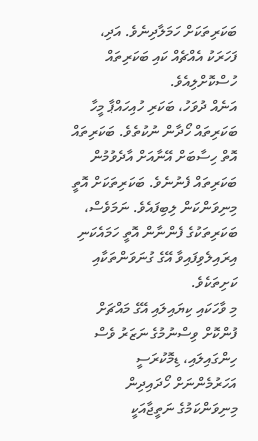ބަކަރިތަކަށް ހަމަލާދިނެވެ. އަދި، ފަހަރަކު އެއްޗެއް ކައި ބަކަރިތައް ހުސްކޮށްލިއެވެ.
އަނެއް ދުވަހު، ބަކަރި ހުއިހައްޕާ މީހާ ބަކަރިތައް ހޯދާން ނުކުތެވެ. ބަކަރިތައް އޮތް ހިސާބަށް އޭނާއަށް އާދެވުމުން ބަކަރިތައް ފެނުނެވެ. ބަކަރިތަކަށް އޮތީ މިނިވަންކަން ލިބިފައެވެ. ނަމަވެސް، ބަކަރިތަކުގެ ފެންނާން އޮތީ ހަމައެކަނި އިރައިލެވިފައިވާ އޭގެ ގުނަވަންތަކާއި ކަށިތަކެވެ.
މި ވާހަކައި ކިޔައިލައި އޭގެ މައްޗަށް ފުންކޮށް ވިސްނުމުގެ ނަޒަރު ވެސް ހިންގައިލައި، ޑިމޮކުރަސީ އަހަރުމެންނަށް ހޯދައިދިން މިނިވަންކަމުގެ ނަތީޖާއަކީ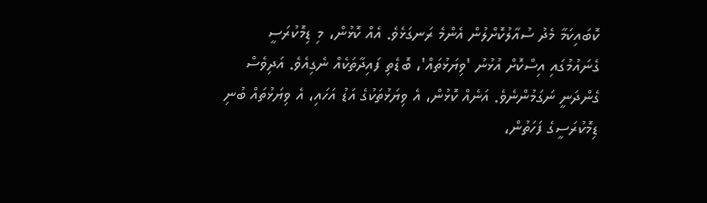ކޮބައިކަމާ މެދު ސުއާލުކޮށްލުން އެންމެ ރަނގަޅެވެ. އެއް ކޮޅުން، މި ޑިމޮކުރަސީ ގެނައުމުގައި އިސްކޮށް އުޅުނު 'ވިޔަޅުތައް'، ބޮޑެތި ފައިދާތަކެއް ނެގިއެވެ. އަދިވެސް ގެންދަނީ ނަގަމުންނެވެ. އަނެއް ކޮޅުން، އެ ވިޔަޅުތަކުގެ އަޑު އަހައި، އެ ވިޔަޅުތައް ބުނި ޑިމޮކުރަސީގެ ފަހަތުން،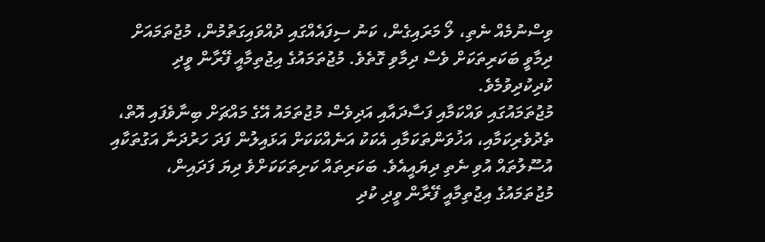ވިސްނުމެއް ނެތި، ލޯ މަރައިގެން، ކަނު ސިފައެއްގައި ދުއްވައިގަތުމުން، މުޖުތަމައަށް ދިމާވީ ބަކަރިތަކަށް ވެސް ދިމާވި ގޮތެވެ. މުޖުތަމައުގެ އިޖުތިމާއީ ފޭރާން ވީދި ކުދިކުދިވުމެވެ.
މުޖުތަމައުގައި ވައްކަމާއި ފަސާދައާއި އަދިވެސް މުޖުތަމައު އޭގެ މައްޗަށް ބިނާވެފައި އޮތް، ތެދުވެރިކަމާއި، އަޚުވަންތަކަމާއި އެކަކު އަނެއްކަކަށް އަޅައިލުން ފަދަ ހަރުދަނާ އަގުތަކާއި އުސޫލުތައް އުވި ނެތި ދިޔައީއެވެ. ބަކަރިތައް ކަށިތަކަކަށްވެ ދިޔަ ފަދައިން، މުޖުތަމައުގެ އިޖުތިމާއީ ފޭރާން ވީދި ކުދި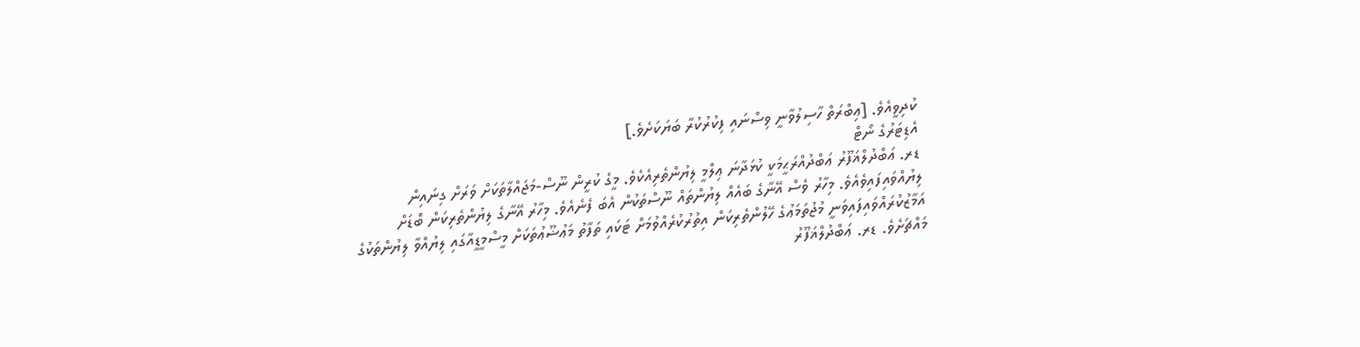ކުދިވީއެވެ. [ޢިބްރަތް ހާސިލުވާނީ ވިސްނައި ފިކުރުކުރާ ބަޔަކަށެވެ.]
އެޑިޓަރުގެ ނޯޓް
ޑރ. ޢަބްދުލްޣަފޫރު ޢަބްދުއްރަޙީމަކީ ކުޅަދާނަ ޢިލްމީ ލިޔުންތެރިއެކެވެ. މީގެ ކުރީން ނޫސް-މަޖައްލާތަކަށް ވަރަށް ގިނައިން ލިޔުއްވައިފައިވެއެވެ. މިހާރު ވެސް އޭނާގެ ބައެއް ލިޔުންތައް ނޫސްތަކުން އެބަ ފެނެއެވެ. މިހާރު އޭނާގެ ލިޔުންތެރިކަން ބޮޑަށް އަމާޒުކުރައްވައިފައިވަނީ މުޖުތަމަޢުގެ ހޭލުންތެރިކަން އިތުރުކުރެއްވުމަށް ޓަކައި ތަފާތު މަޢުޟޫޢުތަކަށް މީސްމީޑީއާގައި ލިޔުއްވާ ލިޔުންތަކުގެ މައްޗަށެވެ. ޑރ. ޢަބްދުލްޣަފޫރު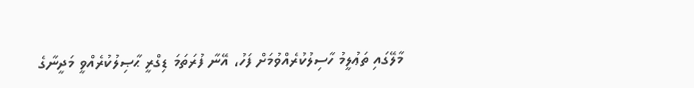މާލޭގައި ތަޢުލީމު ހާސިލުކުރެއްވުމަށް ފަހު، އޭނާ ފުރަތަމަ ޑިގްރީ ޙާޞިލުކުރެއްވީ މަދީނާގެ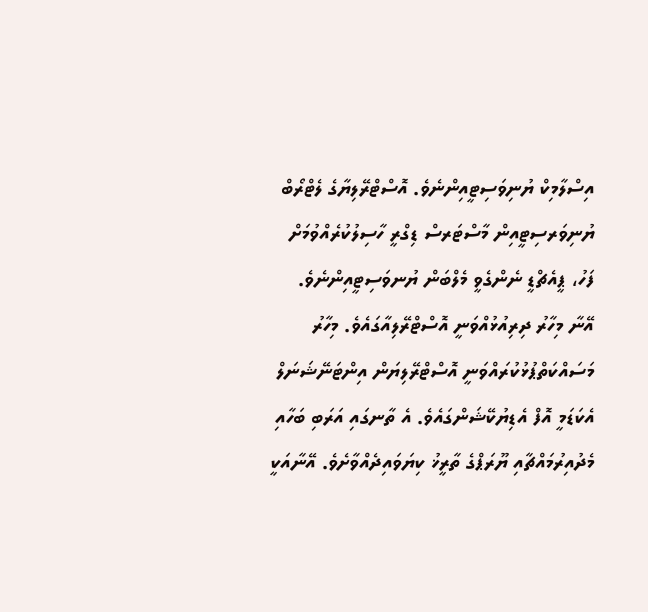އިސްލާމިކް ޔުނިވަސިޓީއިންނެވެ. އޮސްޓްރޭލިޔާގެ ލެޓްރޯބް ޔުނިވަރސިޓީއިން މާސްޓަރސް ޑިގްރީ ހާސިލުކުރެއްވުމަށް ފަހު، ޕީއެޗްޑީ ނެންގެވީ މެލްބަން ޔުނވަސިޓީއިންނެވެ. އޭނާ މިހާރު ދިރިއުޅުއްވަނީ އޮސްޓްރޭލިއާގައެވެ. މިހާރު މަސައްކަތްޕުޅުކުރައްވަނީ އޮސްޓްރޭލިޔަން އިންޓަނޭޝަނަލް އެކަޑަމީ އޮފް އެޑިޔުކޭޝަންގައެވެ. އެ ތާނގައި އަރަބި ބަހާއި މެދުއިރުމައްޗާއި ޔޫރަޕްގެ ތާރީޚު ކިޔަވައިދެއްވާށެވެ. އޭނާއަކީ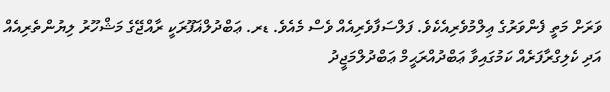ވަރަށް މަތީ ފެންވަރުގެ ޢިލްމުވެރިއެކެވެ. ފަލްސަފާވެރިއެއް ވެސް މެއެވެ. ޑރ. ޢަބްދުލްޣަފޫރަކީ ރާއްޖޭގެ މަޝްހޫރު ލިޔުންތެރިއެއް އަދި ކެލިގްރާފަރެއް ކަމުގައިވާ ޢަބްދުއްރަޙީމް ޢަބްދުލްމަޖީދު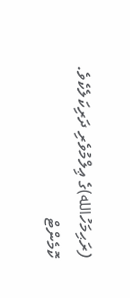(ރަޙިމަހުالله)ގެ ޢިލްމުވެރި ދަރިކަލެކެވެ.
ކޮމެންޓް